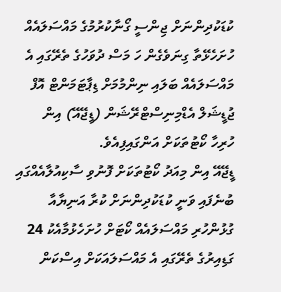ކުޑަކުދިންނަށް ޖިންސީ ގޯނާކުރުމުގެ މައްސަލައެއް ހުށަހެޅޭތާ ގިނަވެގެން ހަ މަސް ދުވަހުގެ ތެރޭގައި އެ މައްސަލައެއް ބަލައި ނިންމުމަށް ޑިޕާޓަމަންޓް އޮފް ޖުޑީޝަލް އެޑްމިނިސްޓްރޭޝަން (ޑީޖޭއޭ) އިން ހުރިހާ ކޯޓުތަކަށް އަންގައިފިއެވެ.
ޑީޖޭއޭ އިން މިއަދު ކޯޓުތަކަށް ފޮނުވި ސާކިއުލާއެއްގައި ބުނެފައި ވަނީ ކުޑަކުދިންނަށް ކުރާ އަނިޔާއާ ގުޅުންހުރި މައްސަލައެއް ކޯޓަށް ހުށަހެޅުމާއެކު 24 ގަޑިއިރުގެ ތެރޭގައި އެ މައްސަލައަކަށް އިސްކަން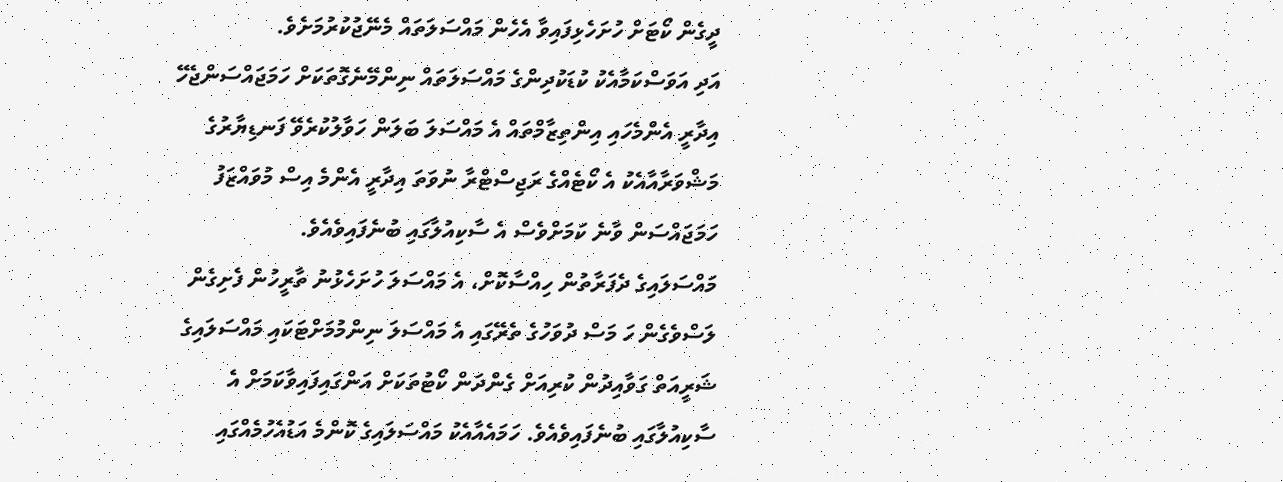ދީގެން ކޯޓަށް ހުށަހެޅިފައިވާ އެހެން މައްސަލަތައް މެނޭޖުކުރުމަށެވެ.
އަދި އަވަސްކަމާއެކު ކުޑަކުދިންގެ މައްސަލަތައް ނިންމޭނެގޮތަކަށް ހަމަޖައްސަންޖެހޭ އިދާރީ އެންމެހައި އިންތިޒާމްތައް އެ މައްސަލަ ބަލަން ހަވާލުކުރެވޭ ފަނޑިޔާރުގެ މަޝްވަރާއާއެކު އެ ކޯޓެއްގެ ރަޖިސްޓްރާ ނުވަތަ އިދާރީ އެންމެ އިސް މުވައްޒަފު ހަމަޖައްސަން ވާނެ ކަމަށްވެސް އެ ސާކިއުލާގައި ބުނެފައިވެއެވެ.
މައްސަލައިގެ ދެފަރާތުން ހިއްސާކޮށް، އެ މައްސަލަ ހުށަހެޅުނު ތާރީހުން ފެށިގެން ލަސްވެގެން ހަ މަސް ދުވަހުގެ ތެރޭގައި އެ މައްސަލަ ނިންމުމަށްޓަކައި މައްސަލައިގެ ޝަރީއަތް ގަވާއިދުން ކުރިއަށް ގެންދަން ކޯޓުތަކަށް އަންގައިފައިވާކަމަށް އެ ސާކިއުލާގައި ބުނެފައިވެއެވެ. ހަމައެއާއެކު މައްސަލައިގެ ކޮންމެ އަޑުއެހުމެއްގައި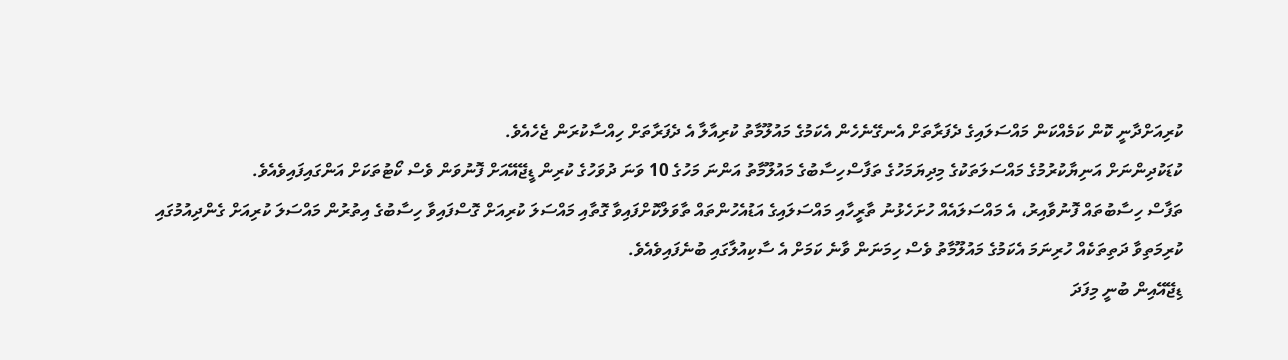ކުރިއަށްދާނީ ކޮން ކަމެއްކަން މައްސަލައިގެ ދެފަރާތަށް އެނގޭނެހެން އެކަމުގެ މައުލޫމާތު ކުރިއާލާ އެ ދެފަރާތަށް ހިއްސާކުރަން ޖެހެއެވެ.
ކުޑަކުދިންނަށް އަނިޔާކުރުމުގެ މައްސަލަތަކުގެ މިދިޔަމަހުގެ ތަފާސްހިސާބުގެ މައުލޫމާތު އަންނަ މަހުގެ 10 ވަނަ ދުވަހުގެ ކުރިން ޑީޖޭއޭއަށް ފޮނުވަން ވެސް ކޯޓުތަކަށް އަންގައިފައިވެއެވެ.
ތަފާސް ހިސާބުތައް ފޮނުވާއިރު، އެ މައްސަލައެއް ހުށަހެޅުނު ތާރީހާއި މައްސަލައިގެ އަޑުއެހުންތައް ތާވަލްކޮށްފައިވާ ގޮތާއި މައްސަލަ ކުރިއަށް ގޮސްފައިވާ ހިސާބުގެ އިތުރުން މައްސަލަ ކުރިއަށް ގެންދިއުމުގައި ކުރިމަތިވާ ދަތިތަކެއް ހުރިނަމަ އެކަމުގެ މައުލޫމާތު ވެސް ހިމަނަން ވާނެ ކަމަށް އެ ސާކިއުލާގައި ބުނެފައިވެއެވެ.
ޑިޖޭއޭއިން ބުނީ މިފަދަ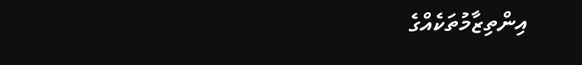އިންތިޒާމުތަކެއްގެ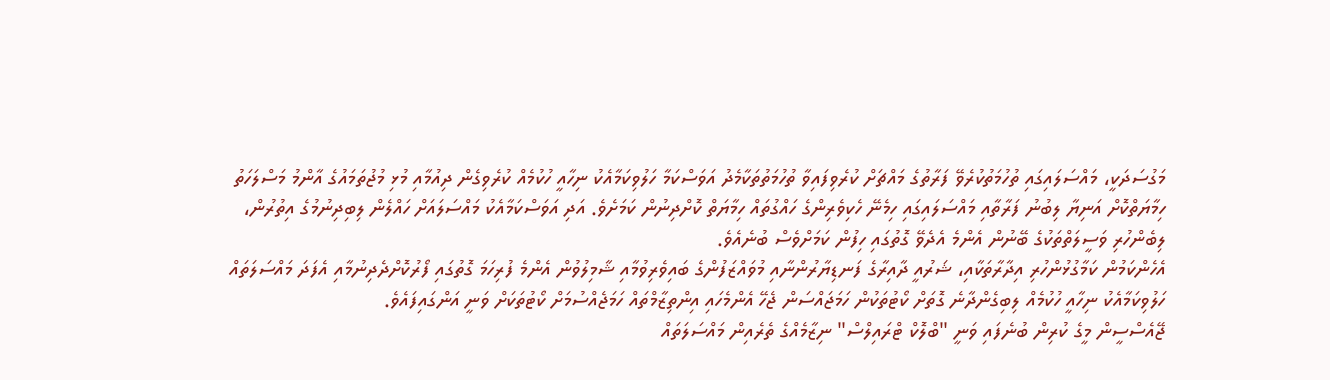މަގުސަދަކީ، މައްސަލައިގައި ތުހުމަތުކުރެވޭ ފަރާތުގެ މައްޗަށް ކުރެވިފައިވާ ތުހުމަތުތަކާމެދު އަވަސްކަމާ ހަލުވިކަމާއެކު ނިހާއީ ހުކުމެއް ކުރެވިގެން ދިއުމާއި މުޅި މުޖުތަމައުގެ އާންމު މަސްލަހަތު ހިމާޔަތްކޮށް އަނިޔާ ލިބުނު ފަރާތާއި މައްސަލައިގައި ހިމެނޭ ހެކިވެރިންގެ ހައްގުތައް ހިމާޔަތް ކޮށްދިނުން ކަމަށެވެ. އަދި އަވަސްކަމާއެކު މައްސަލައަށް ހައްލެން ލިބިދިނުމުގެ އިތުރުން، ލިބެންހުރި ވަސީލަތްތަކުގެ ބޭނުން އެންމެ އެދެވޭ ގޮތުގައި ހިފުން ކަމަށްވެސް ބުނެއެވެ.
އެހެންކަމުން ކަމާގުޅުންހުރި އިދާރާތަކާއި، ޝަރުއީ ދާއިރާގެ ފަނޑިޔާރުންނާއި މުވައްޒަފުންގެ ބައިވެރިވުމާއި ޝާމިލުވުން އެންމެ ފުރިހަމަ ގޮތުގައި ފޯރުކޮށްދެދިނުމާއި އެފަދަ މައްސަލަތައް ހަލުވިކަމާއެކު ނިހާއީ ހުކުމެއް ލިބިގެންދާނެ ގޮތަށް ކޯޓުތަކުން ހަމަޖައްސަން ޖެހޭ އެންމެހައި އިންތިޒާމްތައް ހަމަޖެއްސުމަށް ކޯޓުތަކަށް ވަނީ އަންގައިފައެވެ.
ޖޭއެސްސީން މީގެ ކުރިން ބުނެފައި ވަނީ "ބްލޮކް ޓްރައިލްސް" ނިޒާމެއްގެ ތެރެއިން މައްސަލަތައް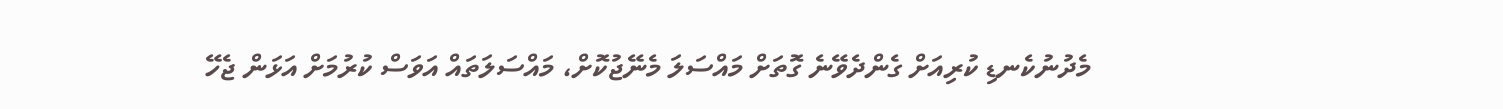މެދުނުކެނޑި ކުރިއަށް ގެންދެވޭނެ ގޮތަށް މައްސަލަ މެނޭޖުކޮށް، މައްސަލަތައް އަވަސް ކުރުމަށް އަޅަން ޖެހޭ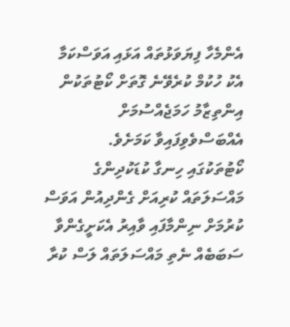އެންމެހާ ފިޔަވަޅުތައް އަޅައި އަވަސްކަމާ އެކު ހުކުމް ކުރެވޭނެ ގޮތަށް ކޯޓުތަކުން އިންތިޒާމު ހަމަޖެއްސުމަށް އެއްބަސްވެވިފައިވާ ކަމަށެވެ.
ކޯޓުތަކުގައި ހިނގާ ކުޑަކުދިންގެ މައްސަލަތައް ކުރިއަށް ގެންދިއުން އަވަސް ކުރުމަށް ނިންމާފައި ވާއިރު އެކަށީގެންވާ ސަބަބެއް ނެތި މައްސަލަތައް ލަސް ކުރާ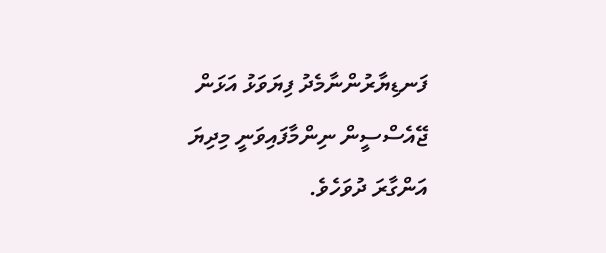ފަނޑިޔާރުންނާމެދު ފިޔަވަޅު އަޅަން ޖޭއެސްސީން ނިންމާފައިވަނީ މިދިޔަ އަންގާރަ ދުވަހެވެ.